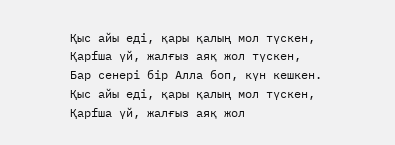Қыс айы еді, қары қалың мол түскен,
Қарfша үй, жалғыз аяқ жол түскен,
Бар сенері бір Алла боп, күн кешкен.
Қыс айы еді, қары қалың мол түскен,
Қарfша үй, жалғыз аяқ жол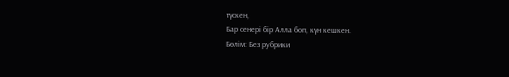түскен,
Бар сенері бір Алла боп, күн кешкен.
Бөлім: Без рубрики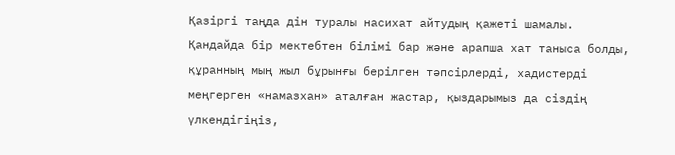Қазіргі таңда дін туралы насихат айтудың қажеті шамалы. Қандайда бір мектебтен білімі бар және арапша хат таныса болды, құранның мың жыл бұрынғы берілген тәпсірлерді, хадистерді меңгерген «намазхан» аталған жастар, қыздарымыз да сіздің үлкендігіңіз,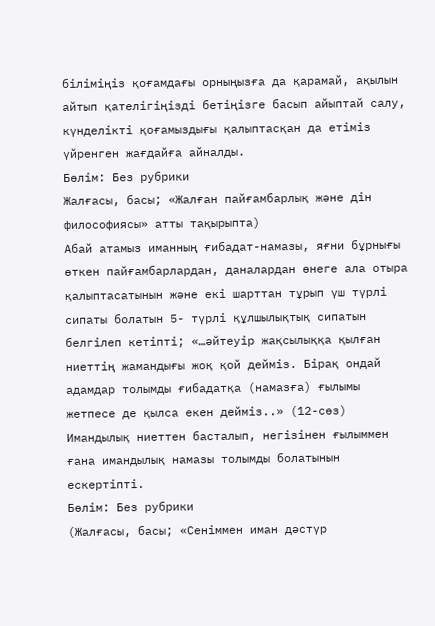біліміңіз қоғамдағы орныңызға да қарамай, ақылын айтып қателігіңізді бетіңізге басып айыптай салу, күнделікті қоғамыздығы қалыптасқан да етіміз үйренген жағдайға айналды.
Бөлім: Без рубрики
Жалғасы, басы; «Жалған пайғамбарлық және дін философиясы» атты тақырыпта)
Абай атамыз иманның ғибадат-намазы, яғни бұрнығы өткен пайғамбарлардан, даналардан өнеге ала отыра қалыптасатынын және екі шарттан тұрып үш түрлі сипаты болатын 5- түрлі құлшылықтық сипатын белгілеп кетіпті; «…әйтеуір жақсылыққа қылған ниеттің жамандығы жоқ қой дейміз. Бірақ ондай адамдар толымды ғибадатқа (намазға) ғылымы жетпесе де қылса екен дейміз..» (12-сөз) Имандылық ниеттен басталып, негізінен ғылыммен ғана имандылық намазы толымды болатынын ескертіпті.
Бөлім: Без рубрики
(Жалғасы, басы; «Сеніммен иман дәстүр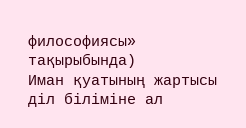философиясы» тақырыбында)
Иман қуатының жартысы діл біліміне ал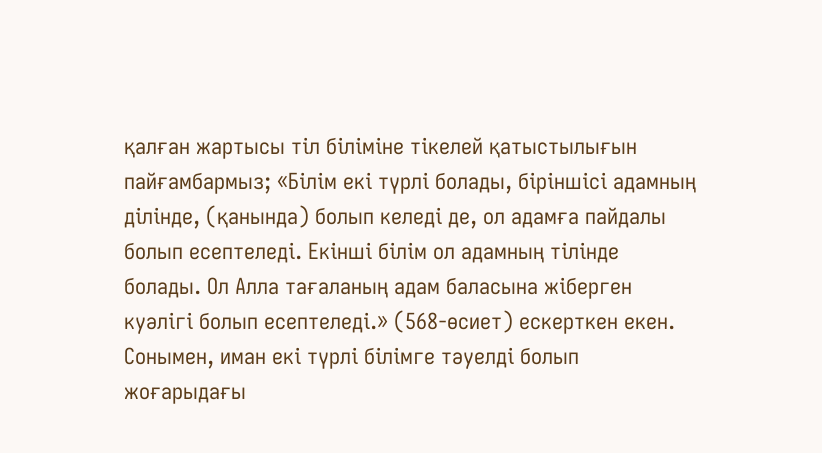қалған жартысы тіл біліміне тікелей қатыстылығын пайғамбармыз; «Білім екі түрлі болады, біріншісі адамның ділінде, (қанында) болып келеді де, ол адамға пайдалы болып есептеледі. Екінші білім ол адамның тілінде болады. Ол Алла тағаланың адам баласына жіберген куәлігі болып есептеледі.» (568-өсиет) ескерткен екен. Сонымен, иман екі түрлі білімге тәуелді болып жоғарыдағы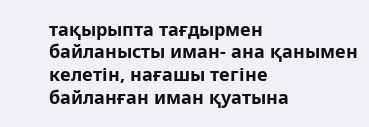тақырыпта тағдырмен байланысты иман- ана қанымен келетін, нағашы тегіне байланған иман қуатына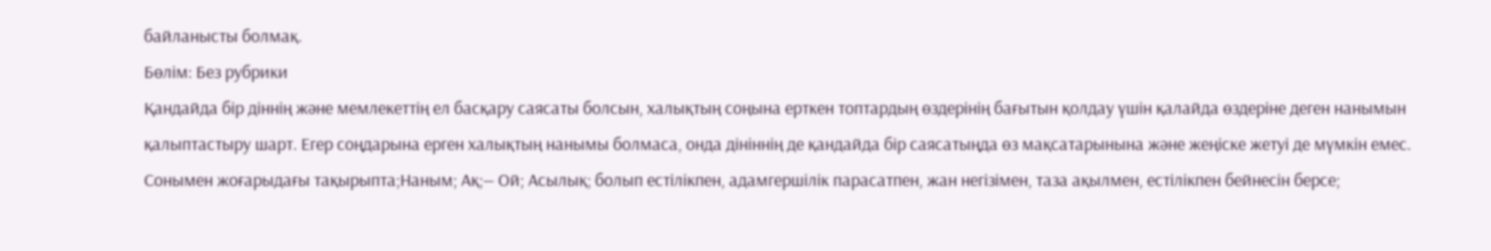байланысты болмақ.
Бөлім: Без рубрики
Қандайда бір діннің және мемлекеттің ел басқару саясаты болсын, халықтың соңына ерткен топтардың өздерінің бағытын қолдау үшін қалайда өздеріне деген нанымын қалыптастыру шарт. Егер соңдарына ерген халықтың нанымы болмаса, онда дініннің де қандайда бір саясатыңда өз мақсатарынына және жеңіске жетуі де мүмкін емес. Сонымен жоғарыдағы тақырыпта;Наным; Ақ;— Ой; Асылық; болып естілікпен, адамгершілік парасатпен, жан негізімен, таза ақылмен, естілікпен бейнесін берсе;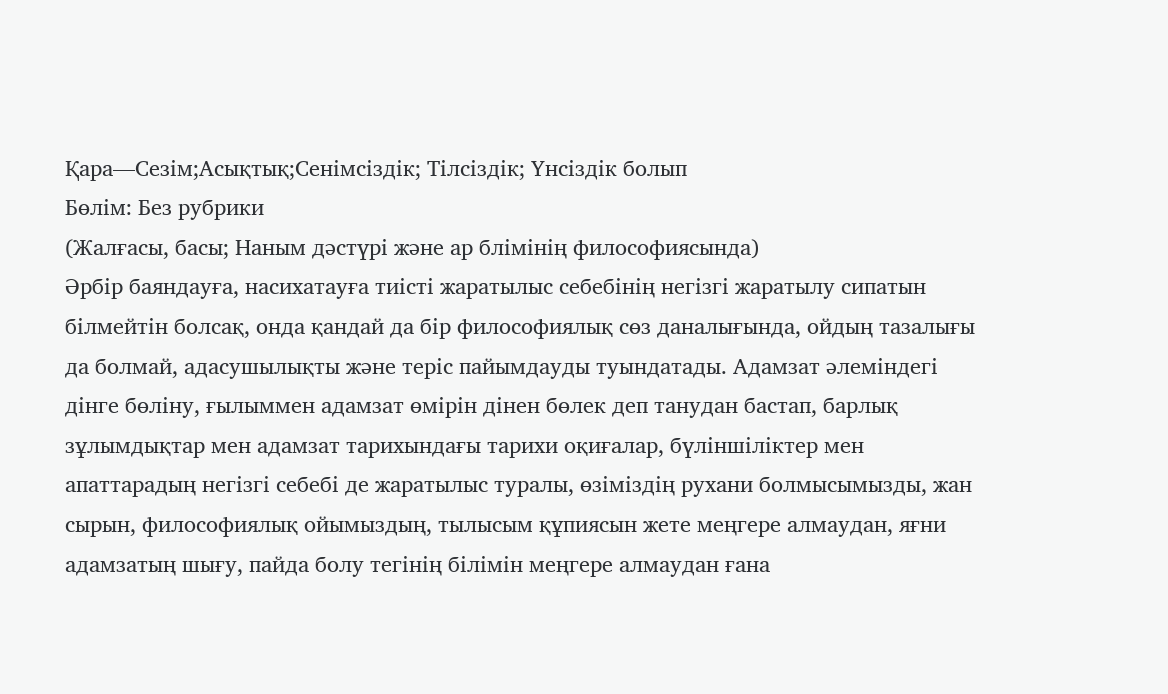Қара—Сезім;Асықтық;Сенімсіздік; Тілсіздік; Үнсіздік болып
Бөлім: Без рубрики
(Жалғасы, басы; Наным дәстүрі және ар блімінің философиясында)
Әрбір баяндауға, насихатауға тиісті жаратылыс себебінің негізгі жаратылу сипатын білмейтін болсақ, онда қандай да бір философиялық сөз даналығында, ойдың тазалығы да болмай, адасушылықты және теріс пайымдауды туындатады. Адамзат әлеміндегі дінге бөліну, ғылыммен адамзат өмірін дінен бөлек деп танудан бастап, барлық зұлымдықтар мен адамзат тарихындағы тарихи оқиғалар, бүліншіліктер мен апаттарадың негізгі себебі де жаратылыс туралы, өзіміздің рухани болмысымызды, жан сырын, философиялық ойымыздың, тылысым құпиясын жете меңгере алмаудан, яғни адамзатың шығу, пайда болу тегінің білімін меңгере алмаудан ғана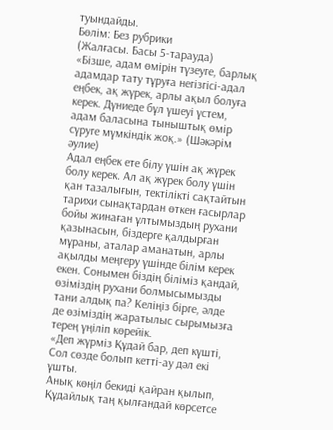туындайды.
Бөлім: Без рубрики
(Жалғасы. Басы 5-тарауда)
«Бізше, адам өмірін түзеуге, барлық адамдар тату тұруға негізгісі-адал еңбек, ақ жүрек, арлы ақыл болуға керек. Дүниеде бұл үшеуі үстем, адам баласына тыныштық өмір сүруге мүмкіндік жоқ.» (Шәкәрім әулие)
Адал еңбек ете білу үшін ақ жүрек болу керек. Ал ақ жүрек болу үшін қан тазалығын, тектілікті сақтайтын тарихи сынақтардан өткен ғасырлар бойы жинаған ұлтымыздың рухани қазынасын, біздерге қалдырған мұраны, аталар аманатын, арлы ақылды меңгеру үшінде білім керек екен. Сонымен біздің біліміз қандай, өзіміздің рухани болмысымызды тани алдық па? Келіңіз бірге, әлде де өзіміздің жаратылыс сырымызға терең үңіліп көрейік.
«Деп жүрміз Құдай бар, деп күшті,
Сол сөзде болып кетті-ау дәл екі ұшты.
Анық көңіл бекиді қайран қылып,
Құдайлық таң қылғандай көрсетсе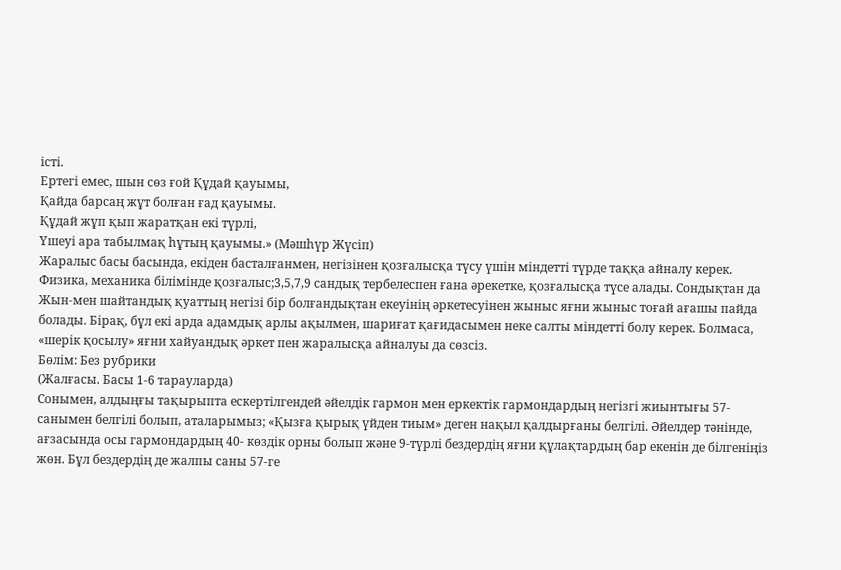істі.
Ертегі емес, шын сөз ғой Құдай қауымы,
Қайда барсаң жұт болған ғад қауымы.
Құдай жұп қып жаратқан екі түрлі,
Үшеуі ара табылмақ һұтың қауымы.» (Мәшһүр Жүсіп)
Жаралыс басы басында, екіден басталғанмен, негізінен қозғалысқа түсу үшін міндетті түрде таққа айналу керек. Физика, механика білімінде қозғалыс;3,5,7,9 сандық тербелеспен ғана әрекетке, қозғалысқа түсе алады. Сондықтан да Жын-мен шайтандық қуаттың негізі бір болғандықтан екеуінің әркетесуінен жыныс яғни жыныс тоғай ағашы пайда болады. Бірақ, бұл екі арда адамдық арлы ақылмен, шариғат қағидасымен неке салты міндетті болу керек. Болмаса, «шерік қосылу» яғни хайуандық әркет пен жаралысқа айналуы да сөзсіз.
Бөлім: Без рубрики
(Жалғасы. Басы 1-6 тарауларда)
Сонымен, алдыңғы тақырыпта ескертілгендей әйелдік гармон мен еркектік гармондардың негізгі жиынтығы 57-санымен белгілі болып, аталарымыз; «Қызға қырық үйден тиым» деген нақыл қалдырғаны белгілі. Әйелдер тәнінде, ағзасында осы гармондардың 40- көздік орны болып және 9-түрлі бездердің яғни құлақтардың бар екенін де білгеніңіз жөн. Бұл бездердің де жалпы саны 57-ге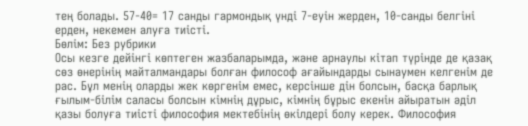тең болады. 57-40= 17 санды гармондық үнді 7-еуін жерден, 10-санды белгіні ерден, некемен алуға тиісті.
Бөлім: Без рубрики
Осы кезге дейінгі көптеген жазбаларымда, және арнаулы кітап түрінде де қазақ сөз өнерінің майталмандары болған философ ағайындарды сынаумен келгенім де рас. Бұл менің оларды жек көргенім емес, керсінше дін болсын, басқа барлық ғылым-білім саласы болсын кімнің дұрыс, кімнің бұрыс екенін айыратын әділ қазы болуға тиісті философия мектебінің өкілдері болу керек. Философия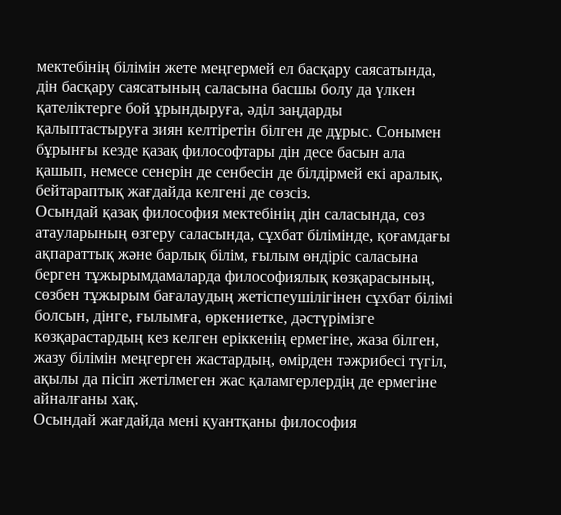мектебінің білімін жете меңгермей ел басқару саясатында, дін басқару саясатының саласына басшы болу да үлкен қателіктерге бой ұрындыруға, әділ заңдарды қалыптастыруға зиян келтіретін білген де дұрыс. Сонымен бұрынғы кезде қазақ философтары дін десе басын ала қашып, немесе сенерін де сенбесін де білдірмей екі аралық, бейтараптық жағдайда келгені де сөзсіз.
Осындай қазақ философия мектебінің дін саласында, сөз атауларының өзгеру саласында, сұхбат білімінде, қоғамдағы ақпараттық және барлық білім, ғылым өндіріс саласына берген тұжырымдамаларда философиялық көзқарасының, сөзбен тұжырым бағалаудың жетіспеушілігінен сұхбат білімі болсын, дінге, ғылымға, өркениетке, дәстүрімізге көзқарастардың кез келген еріккенің ермегіне, жаза білген, жазу білімін меңгерген жастардың, өмірден тәжрибесі түгіл, ақылы да пісіп жетілмеген жас қаламгерлердің де ермегіне айналғаны хақ.
Осындай жағдайда мені қуантқаны философия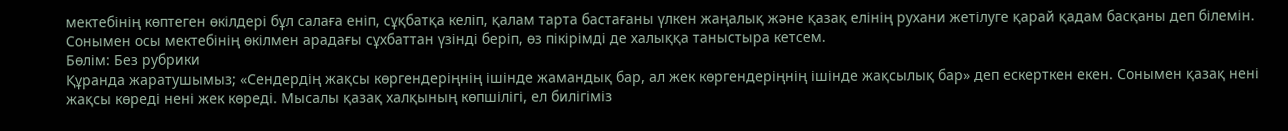мектебінің көптеген өкілдері бұл салаға еніп, сұқбатқа келіп, қалам тарта бастағаны үлкен жаңалық және қазақ елінің рухани жетілуге қарай қадам басқаны деп білемін. Сонымен осы мектебінің өкілмен арадағы сұхбаттан үзінді беріп, өз пікірімді де халыққа таныстыра кетсем.
Бөлім: Без рубрики
Құранда жаратушымыз; «Сендердің жақсы көргендеріңнің ішінде жамандық бар, ал жек көргендеріңнің ішінде жақсылық бар» деп ескерткен екен. Сонымен қазақ нені жақсы көреді нені жек көреді. Мысалы қазақ халқының көпшілігі, ел билігіміз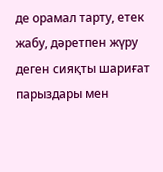де орамал тарту, етек жабу, дәретпен жүру деген сияқты шариғат парыздары мен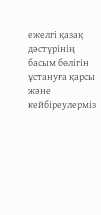ежелгі қазақ дәстүрінің басым бөлігін ұстануға қарсы және кейбіреулерміз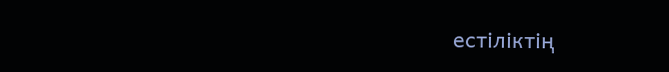естіліктің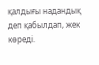қалдығы надандық деп қабылдап, жек көреді.